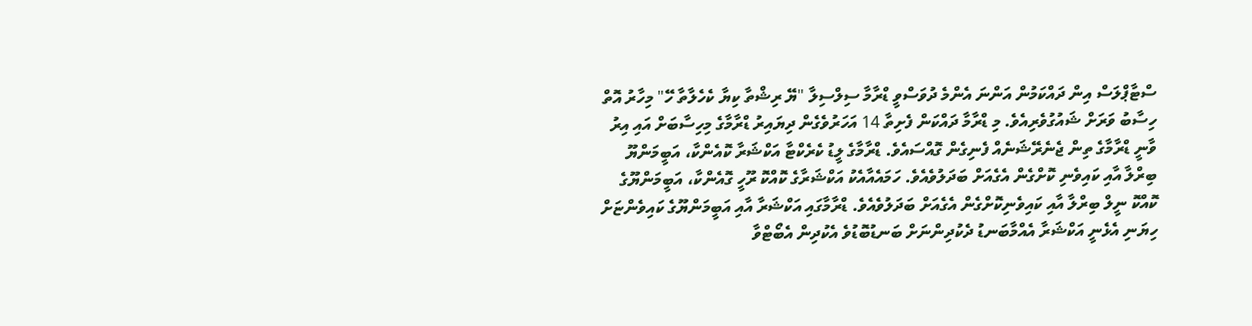ސްޓާޕްލަސް އިން ދައްކަމުން އަންނަ އެންމެ ދުވަސްވީ ޑްރާމާ ސިލްސިލާ "ޔޭ ރިޝްތާ ކިޔާ ކެހެލާތާ ހޭ" މިހާރު އޮތް ހިސާބު ވަރަށް ޝައުގުވެރިއެވެ. މި ޑްރާމާ ދައްކަން ފެށިތާ 14 އަހަރުވެގެން ދިޔައިރު ޑްރާމާގެ މިހިސާބަށް އައި އިރު ވާނީ ޑްރާމާގެ ތިން ޖެނެރޭޝަނެއް ފެނިގެން ގޮއްސައެވެ. ޑްރާމާގެ ލީޑު ކެރެކްޓާ އަކްޝަރާ ކޮއެންކާ، އަބީމަންޔޫ ބިރްލާ އާއި ކައިވެނި ކޮށްގެން އެގެއަށް ބަދަލުވެއެވެ. ހަމައެއާއެކު އަކްޝަރާގެ ކޮއްކޮ ރޫހީ ގޮއެންކާ، އަބީމަންޔޫގެ ކޮއްކޮ ނީލް ބިރްލާ އާއި ކައިވެނިކޮށްގެން އެގެއަށް ބަދަލުވެއެވެ. ޑްރާމާގައި އަކްޝަރާ އާއި އަބީމަންޔޫގެ ކައިވެންޏަށް ހިޔަނި އެޅެނީ އަކްޝަރާ އެއްމާބަނޑު ދެކުދިންނަށް ބަނޑުބޮޑުވެ އެކުދިން އެބޯޓްވާ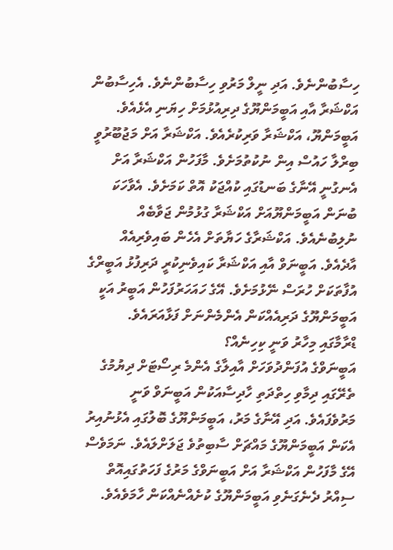ހިސާބުންނެވެ. އަދި ނީލް މަރުވި ހިސާބުންނެވެ. އެހިސާބުން އަކްޝަރާ އާއި އަބީމަންޔޫގެ ދިރިއުޅުމަށް ހިޔަނި އެޅެއެވެ. އަބީމަންޔޫ، އަކްޝަރާ ވަރިކުރެއެވެ. އަކްޝަރާ އަށް މަޖުބޫރުވީ ބިރްލާ ހައުސް އިން ނުކުތުމަށެވެ. މާފަހުން އަކްޝަރާ އަށް އެނގުނީ އޭނާގެ ބަނޑުގައި ކުއްޖަކު އޮތް ކަމަށެވެ. އެވާހަކަ ބުނަން އަބީމަންޔޫއަށް އަކްޝަރާ ގުޅުމުން ޖަވާބެއް ނުލިބުނެއެވެ. އަކްޝަރާގެ ހަޔާތަށް އެހެން ބައިވެރިއެއް އާދެއެވެ. އަބީނަވް އާއި އަކްޝަރާ ކައިވެނިކުރީ ދަރިފުޅު އަބީރްގެ އުފާތަކަށް ހުރަސް ނޭޅުމަށެވެ. އޭގެ ހައަހަރުފަހުން އަބީރު އަކީ އަބީމަންޔޫގެ ދަރިއެއްކަން އެންމެންނަށް ފަޅާއަރައެވެ.
ޑްރާމާގައި މިހާރު ވަނީ ކިހިނެއް؟
އަބީނަވްގެ އުފަންދުވަހަށް އާއިލާގެ އެންމެ ރިސޯޓަށް ދިޔުމުގެ ތެރޭގައި ދިމާވި ހިތްދަތި ހާދިސާއަކުން އަބީނަވް ވަނީ މަރުވެފައެވެ. އަދި އޭނާގެ މަރު، އަބީމަންޔޫގެ ބޮލުގައި އެޅުނުއިރު އެކަން އަބީމަންޔޫގެ މައްޗަށް ސާބިތުވެ ޖަލަށްލައެވެ. ނަމަވެސް އޭގެ މާފަހުން އަކްޝަރާ އަށް އަބީނަވްގެ މަރުގެ ފަހަތުގައިއޮތް ސިއްރު ދެނެގަނެވި އަބީމަންޔޫގެ ކުށެއްނެއްކަން ހާމަވެއެވެ.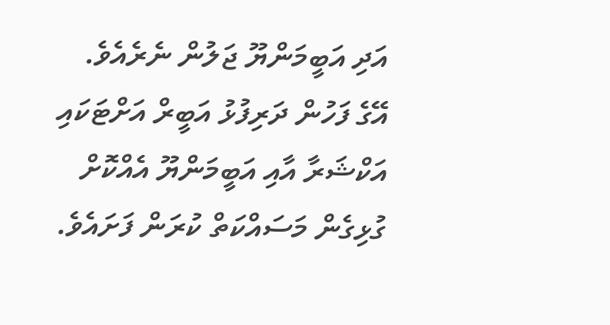އަދި އަބީމަންޔޫ ޖަލުން ނެރެއެވެ. އޭގެ ފަހުން ދަރިފުޅު އަބީރް އަށްޓަކައި އަކްޝަރާ އާއި އަބީމަންޔޫ އެއްކޮށް ގުޅިގެން މަސައްކަތް ކުރަން ފަށައެވެ.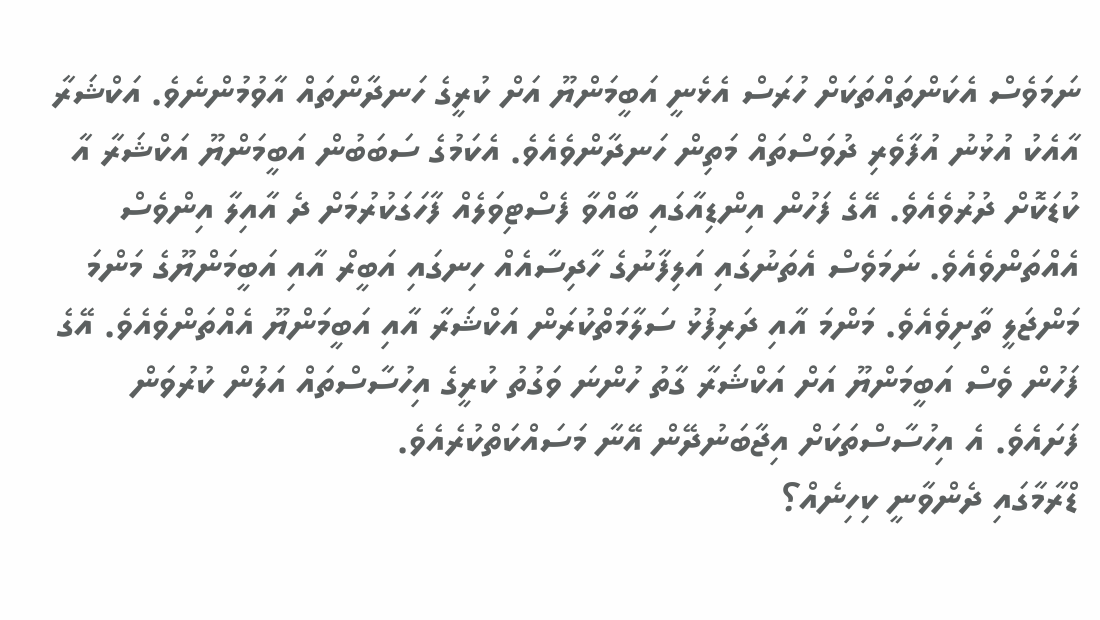ނަމަވެސް އެކަންތައްތަކަށް ހުރަސް އެޅެނީ އަބީމަންޔޫ އަށް ކުރީގެ ހަނދާންތައް އާވުމުންނެވެ. އަކްޝަރާ އާއެކު އުޅުނު އުފާވެރި ދުވަސްތައް މަތިން ހަނދާންވެއެވެ. އެކަމުގެ ސަބަބުން އަބީމަންޔޫ އަކްޝަރާ އާ ކުޑަކޮށް ދުރުވެއެވެ. އޭގެ ފަހުން އިންޑިއާގައި ބާއްވާ ފެސްޓިވަލެއް ފާހަގަކުރުމަށް ދެ އާއިލާ އިންވެސް އެއްތަންވެއެވެ. ނަމަވެސް އެތަނުގައި އަލިފާނުގެ ހާދިސާއެއް ހިނގައި އަބީރް އާއި އަބީމަންޔޫގެ މަންމަ މަންޖަލީ ތާށިވެއެވެ. މަންމަ އާއި ދަރިފުޅު ސަލާމަތްކުރަން އަކްޝަރާ އާއި އަބީމަންޔޫ އެއްތަންވެއެވެ. އޭގެ ފަހުން ވެސް އަބީމަންޔޫ އަށް އަކްޝަރާ ގާތު ހުންނަ ވަގުތު ކުރީގެ އިހުސާސްތައް އަލުން ކުރުވަން ފަށައެވެ. އެ އިހުސާސްތަކަށް އިޖާބަނުދޭން އޭނާ މަސައްކަތްކުރެއެވެ.
ޑްރާމާގައި ދެންވާނީ ކިހިނެއް؟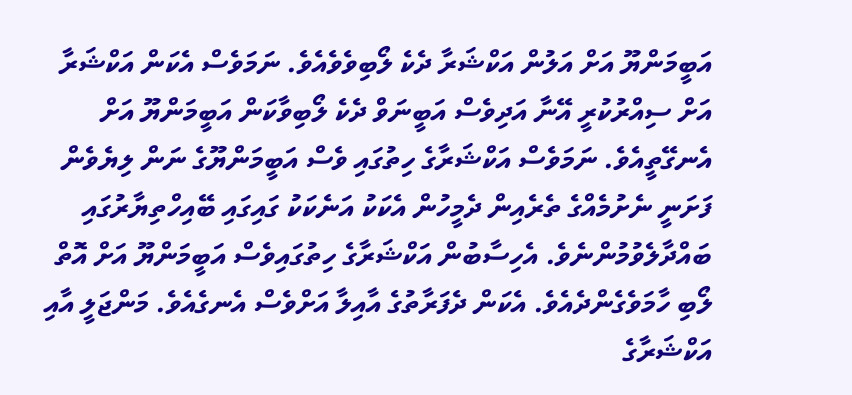އަބީމަންޔޫ އަށް އަލުން އަކްޝަރާ ދެކެ ލޯބިވެވެއެވެ. ނަމަވެސް އެކަން އަކްޝަރާ އަށް ސިއްރުކުރީ އޭނާ އަދިވެސް އަބީނަވް ދެކެ ލޯބިވާކަން އަބީމަންޔޫ އަށް އެނގޭތީއެވެ. ނަމަވެސް އަކްޝަރާގެ ހިތުގައި ވެސް އަބީމަންޔޫގެ ނަން ލިޔެވެން ފަށަނީ ނެށުމެއްގެ ތެރެއިން ދެމީހުން އެކަކު އަނެކަކު ގައިގައި ބޭއިހްތިޔާރުގައި ބައްދާލެވުމުންނެވެ. އެހިސާބުން އަކްޝަރާގެ ހިތުގައިވެސް އަބީމަންޔޫ އަށް އޮތް ލޯބި ހާމަވެގެންދެއެވެ. އެކަން ދެފަރާތުގެ އާއިލާ އަށްވެސް އެނގެއެވެ. މަންޖަލީ އާއި އަކްޝަރާގެ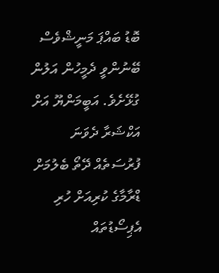ބޮޑު ބައްޕަ މަނީޝްވެސް ބޭނުންވީ ދެމީހުން އަލުން ގުޅޭށެވެ. އަބީމަންޔޫ އަށް އަކްޝަރާ ދެވަނަ ފުރުސަތެއް ދޭތޯ ބެލުމަށް ޑްރާމާގެ ކުރިއަށް ހުރި އެޕިސޯޑުތައް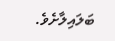ބަލައިލާށެވެ.